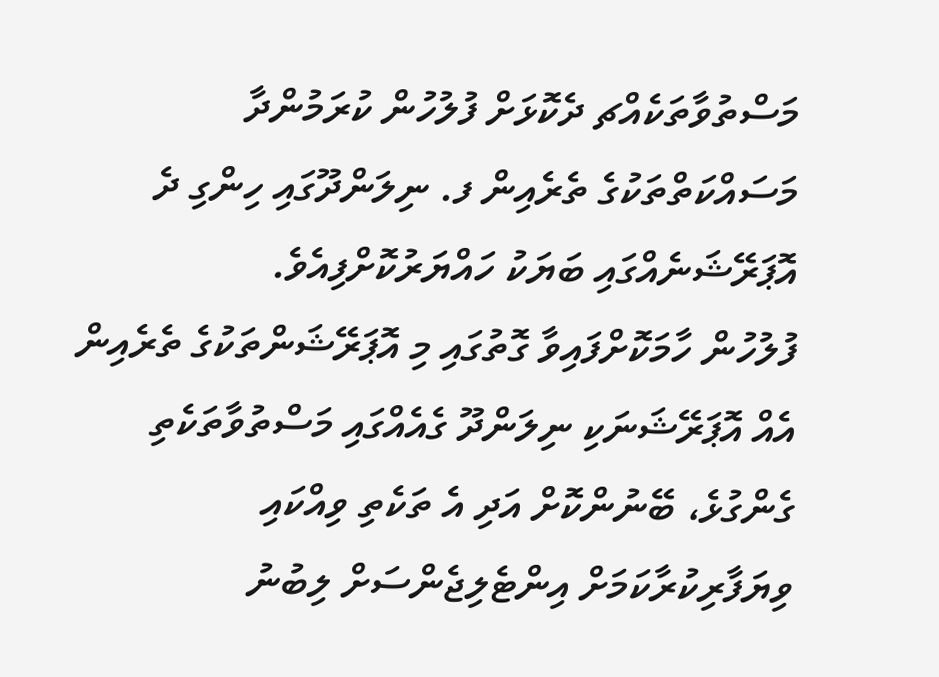މަސްތުވާތަކެއްޗ ދެކޮޅަށް ފުލުހުން ކުރަމުންދާ މަސައްކަތްތަކުގެ ތެރެއިން ފ. ނިލަންދޫގައި ހިންގި ދެ އޮޕަރޭޝަނެއްގައި ބަޔަކު ހައްޔަރުކޮށްފިއެވެ.
ފުލުހުން ހާމަކޮށްފައިވާ ގޮތުގައި މި އޮޕަރޭޝަންތަކުގެ ތެރެއިން އެއް އޮޕަރޭޝަނަކި ނިލަންދޫ ގެއެއްގައި މަސްތުވާތަކެތި ގެންގުޅެ، ބޭނުންކޮށް އަދި އެ ތަކެތި ވިއްކައި ވިޔަފާރިކުރާކަމަށް އިންޓެލިޖެންސަށް ލިބުނު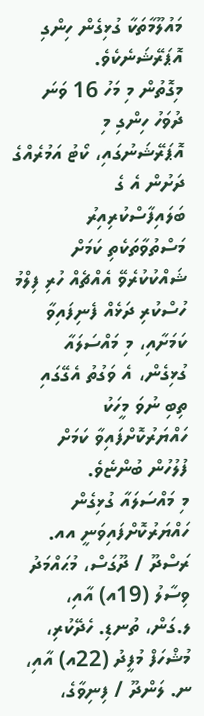މައުލޫމާތަކާ ގުޅިގެން ހިންގި އޮޕަރޭޝަނެކެވެ.
މިގޮތުން މި މަހު 16 ވަނަ ދުވަހު ހިންގި މި އޮޕަރޭޝަނުގައި، ކޯޓު އަމުރެއްގެ ދަށުން އެ ގެ ބަލައިފާސްކުރިއިރު މަސްތުވާތަކެތި ކަމަށް ޝައްކުކުރެވޭ އެއްޗެއް ހުރި ފިލްމު ހުސްކުރި ދަޅެއް ފެނިފައިވާ ކަމަށާއި، މި މައްސަލައާ ގުޅިގެން، އެ ވަގުތު އެގޭގައި ތިބި ނުވަ މީހަކު ހައްޔަރުކޮށްފައިވާ ކަމަށް ފުލުހުން ބުންޏެވެ.
މި މައްސަލައާ ގުޅިގެން ހައްޔަރުކޮށްފައިވަނީ އއ. ރަސްދޫ / ދޫގަސް، މުޙައްމަދު ވިސާލު (19އ) އާއި، ލ.ގަން، ތުނޑި. ހެދޭކުރި، މުޝްހަފް މުފީދު (22އ) އާއި، ނ. ލަންދޫ / ފިނިވާގެ،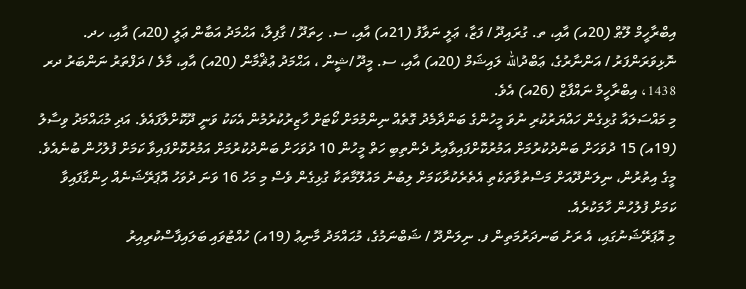އިބްރާހީމް ލޫޠް (20އ) އާއި، ތ. ގުރައިދޫ / ފަޒާ، ޢަލީ ނަވާފު (21އ) އާއި، ސ. ހިތަދޫ / ގާފިލާ، އަޙްމަދު އަބާން ޢަލީ (20އ) އާއި، ހދ. ނޮޅިވަރަންފަރު / އަންނާރުގެ، ޢަބްދުالله ލައިޝަމް (20އ) އާއި، ސ. މީދޫ /ޝީން ، އަޙްމަދު ޢުޘްމާން (20އ) އާއި، މާލެ / ދަފްތަރު ނަންބަރު ދރ 1438، އިބްރާހީމް ނައްފާޒް (26އ) އެވެ.
މި މައްސަލައާ ގުޅިގެން ހައްޔަރުކުރި ނުވަ މީހުންގެ ބަންދާމެދު ގޮތެއް ނިންމުމަށް ކޯޓަށް ހާޒިރުކުރުމުން އެކަކު ވަނީ ދޫކޮށްލާފައެވެ. އަދި މުޙައްމަދު ވިސާލު (19އ) 15 ދުވަހަށް ބަންދުކުރުމަށް އަމުރުކޮށްފައިވާއިރު ދެންތިބި ހަތް މީހުން 10 ދުވަހަށް ބަންދުކުރުމަށް އަމުރުކޮށްފައިވާ ކަމަށް ފުލުހުން ބުނެއެވެ.
މީގެ އިތުރުން، ނިލަންދޫއަށް މަސްތުވާތަކެތި އެތެރެކުރާކަމަށް ލިބުނު މައުލޫމާތަކާ ގުޅިގެން ވެސް މި މަހު 16 ވަނަ ދުވަހު އޮޕަރޭޝަނެއް ހިންގާފައިވާ ކަމަށް ފުލުހުން ހާމަކުރެއެ.
މި އޮޕަރޭޝަނުގައި، އެ ރަށު ބަނދަރުމަތިން ފ. ނިލަންދޫ / ޝަބްނަމުގެ، މުޙައްމަދު މާނިޢު (19އ) ހުއްޓުވައި ބަލައިފާސްކުރިއިރު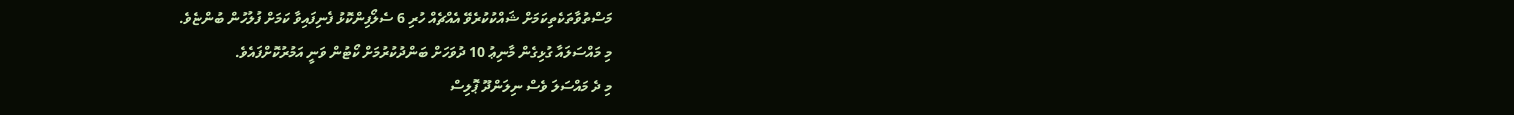މަސްތުވާތަކެތިކަމަށް ޝައްކުކުރެވޭ އެއްޗެއް ހުރި 6 ސެލޯފިންކޮޅު ފެނިފައިވާ ކަމަށް ފުލުހުން ބުންޏެވެ.
މި މައްސަލައާ ގުޅިގެން މާނިޢު 10 ދުވަހަށް ބަންދުކުރުމަށް ކޯޓުން ވަނީ އަމުރުކޮށްފައެވެ.
މި ދެ މައްސަލަ ވެސް ނިލަންދޫ ޕޮލިސް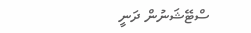ސްޓޭޝަނުން ދަނީ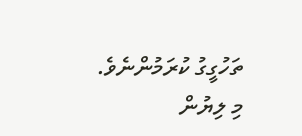ތަހުގީގު ކުރަމުންނެވެ.
މި ލިޔުން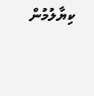ކިޔާލުމުން